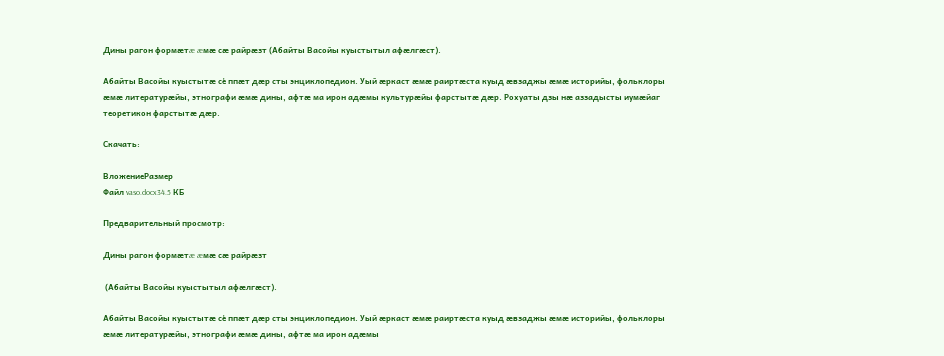Дины рагон формæтæ æмæ сæ райрæзт (Абайты Васойы куыстытыл афæлгæст).

Абайты Васойы куыстытæ се̓ ппæт дæр сты энциклопедион. Уый æркаст æмæ раиртæста куыд æвзаджы æмæ историйы, фольклоры æмæ литературæйы, этнографи æмæ дины, афтæ ма ирон адæмы культурæйы фарстытæ дæр. Рохуаты дзы нæ аззадысты иумæйаг теоретикон фарстытæ дæр.

Скачать:

ВложениеРазмер
Файл vaso.docx34.5 КБ

Предварительный просмотр:

Дины рагон формæтæ æмæ сæ райрæзт

 (Абайты Васойы куыстытыл афæлгæст).

Абайты Васойы куыстытæ се̓ ппæт дæр сты энциклопедион. Уый æркаст æмæ раиртæста куыд æвзаджы æмæ историйы, фольклоры æмæ литературæйы, этнографи æмæ дины, афтæ ма ирон адæмы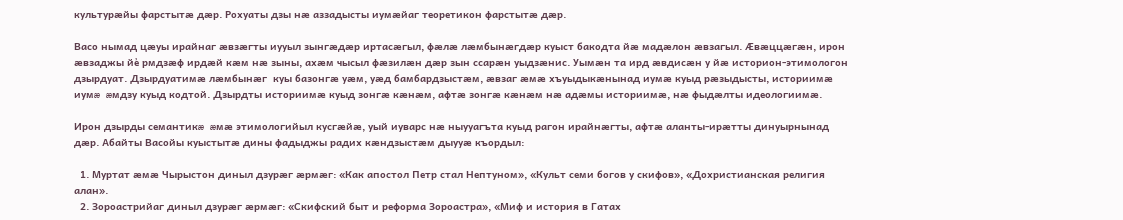культурæйы фарстытæ дæр. Рохуаты дзы нæ аззадысты иумæйаг теоретикон фарстытæ дæр.

Васо нымад цæуы ирайнаг æвзæгты иууыл зынгæдæр иртасæгыл, фæлæ лæмбынæгдæр куыст бакодта йæ мадæлон æвзагыл. Ӕвæццæгæн, ирон æвзаджы йе̓ рмдзæф ирдæй кæм нæ зыны, ахæм чысыл фæзилæн дæр зын ссарæн уыдзæнис. Уымæн та ирд æвдисæн у йæ историон-этимологон дзырдуат. Дзырдуатимæ лæмбынæг  куы базонгæ уæм, уæд бамбардзыстæм, æвзаг æмæ хъуыдыкæнынад иумæ куыд рæзыдысты, историимæ иумæ æмдзу куыд кодтой. Дзырдты историимæ куыд зонгæ кæнæм, афтæ зонгæ кæнæм нæ адæмы историимæ, нæ фыдæлты идеологиимæ.

Ирон дзырды семантикæ æмæ этимологийыл кусгæйæ, уый иуварс нæ ныууагъта куыд рагон ирайнæгты, афтæ аланты-ирæтты динуырнынад дæр. Абайты Васойы куыстытæ дины фадыджы радих кæндзыстæм дыууæ къордыл:

  1. Муртат æмæ Чырыстон диныл дзурæг æрмæг: «Как апостол Петр стал Нептуном», «Культ семи богов у скифов», «Дохристианская религия алан».
  2. Зороастрийаг диныл дзурæг æрмæг: «Скифский быт и реформа Зороастра», «Миф и история в Гатах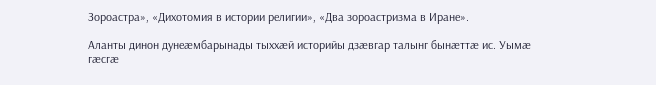Зороастра», «Дихотомия в истории религии», «Два зороастризма в Иране».

Аланты динон дунеæмбарынады тыххæй историйы дзæвгар талынг бынæттæ ис. Уымæ гæсгæ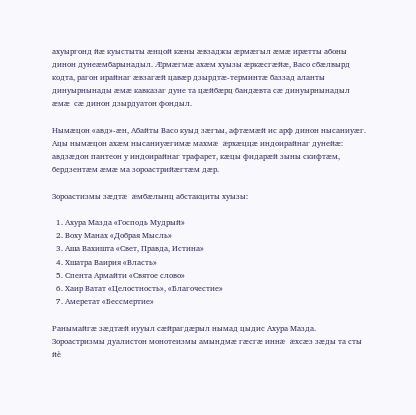ахуыргонд йæ куыстыты æнцой кæны æвзаджы æрмæгыл æмæ ирæтты абоны динон дунеæмбарынадыл. Ӕрмæгмæ ахæм хуызы æркæсгæйæ, Васо сбæлвырд кодта, рагон ирайнаг æвзагæй цавæр дзырдтæ-терминтæ баззад аланты динуырнынады æмæ кавказаг дуне та цæйбæрц бандæвта сæ динуырнынадыл æмæ  сæ динон дзырдуатон фондыл.

Нымæцон «авд»-æн, Абайты Васо куыд зæгъы, афтæмæй ис арф динон нысаниуæг. Ацы нымæцон ахæм нысаниуæгимæ махмæ æрхæццæ индоирайнаг дунейæ: авдзæдон пантеон у индоирайнаг трафарет, кæцы фидарæй зыны скифтæм, бердзентæм æмæ ма зороастрийæгтæм дæр.

Зороастизмы зæдтæ æмбæлынц абстакциты хуызы:

  1. Ахура Мазда «Господь Мудрый»
  2. Воху Манах «Добрая Мысль»
  3. Аша Вахишта «Свет, Правда, Истина»
  4. Хшатра Ваирия «Власть»
  5. Спента Армайти «Святое слово»
  6. Хаир Ватат «Целостность», «Благочестие»
  7. Амеретат «Бессмертие»

Ранымайгæ зæдтæй иууыл сæйрагдæрыл нымад цыдис Ахура Мазда. Зороастризмы дуалистон монотеизмы амындмæ гæсгæ иннæ æхсæз зæды та сты йе̓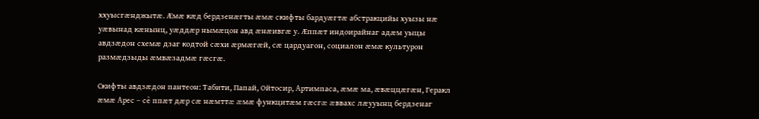ххуысгæнджытæ. Ӕмæ кæд бердзенæгты æмæ скифты бардуæгтæ абстракцийы хуызы нæ уæвынад кæнынц, уæддæр нымæцон авд æнæивгæ у. Ӕппæт индоирайнаг адæм уыцы авдзæдон схемæ дзаг кодтой сæхи æрмæгæй, сæ цардуагон, социалон æмæ культурон размæдзыды æмвæзадмæ гæсгæ.

Скифты авдзæдон пантеон: Табити, Папай, Ойтосир, Артимпаса, æмæ ма, æвæццæгæн, Геракл æмæ Арес – се̓ ппæт дæр сæ нæмттæ æмæ функцитæм гæсгæ æввахс лæууынц бердзенаг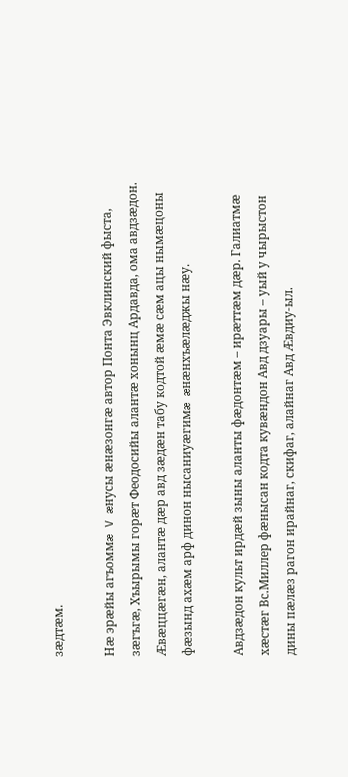зæдтæм.

Нæ эрæйы агъоммæ V æнусы æнæзонгæ автор Понта Эвклинский фыста, зæгъгæ, Хъырымы горæт Феодосийы алантæ хонынц Ардавда, ома авдзæдон. Ӕвæццæгæн, алантæ дæр авд зæдæн табу кодтой æмæ сæм ацы нымæцоны фæзынд ахæм арф динон нысаниуæгимæ æнæнхъæлæджы нæу.

Авдзæдон культ ирдæй зыны аланты фæдонтæм – ирæттæм дæр. Галиатмæ хæстæг Вс.Миллер фæнысан кодта кувæндон Авд дзуары – уый у чырыстон дины пæлæз рагон ирайнаг, скифаг, алайнаг Авд Ӕвдиу-ыл.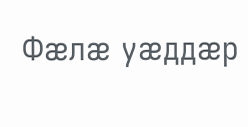Фæлæ уæддæр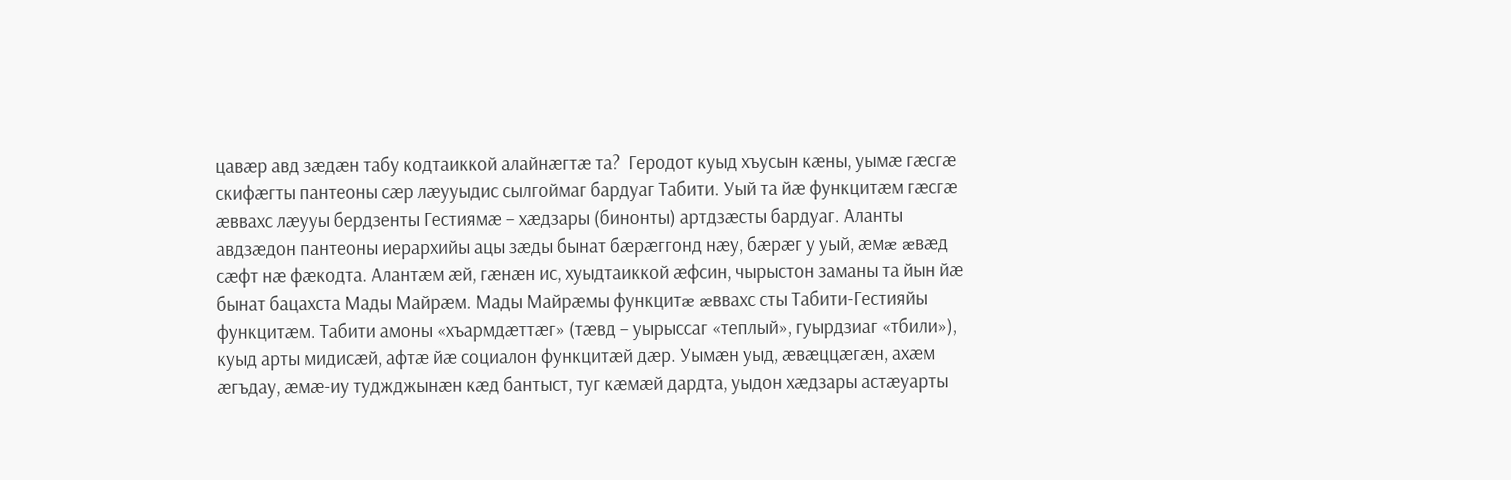цавæр авд зæдæн табу кодтаиккой алайнæгтæ та?  Геродот куыд хъусын кæны, уымæ гæсгæ скифæгты пантеоны сæр лæууыдис сылгоймаг бардуаг Табити. Уый та йæ функцитæм гæсгæ æввахс лæууы бердзенты Гестиямæ – хæдзары (бинонты) артдзæсты бардуаг. Аланты авдзæдон пантеоны иерархийы ацы зæды бынат бæрæггонд нæу, бæрæг у уый, æмæ æвæд сæфт нæ фæкодта. Алантæм æй, гæнæн ис, хуыдтаиккой æфсин, чырыстон заманы та йын йæ бынат бацахста Мады Майрæм. Мады Майрæмы функцитæ æввахс сты Табити-Гестияйы функцитæм. Табити амоны «хъармдæттæг» (тæвд – уырыссаг «теплый», гуырдзиаг «тбили»), куыд арты мидисæй, афтæ йæ социалон функцитæй дæр. Уымæн уыд, æвæццæгæн, ахæм æгъдау, æмæ-иу туджджынæн кæд бантыст, туг кæмæй дардта, уыдон хæдзары астæуарты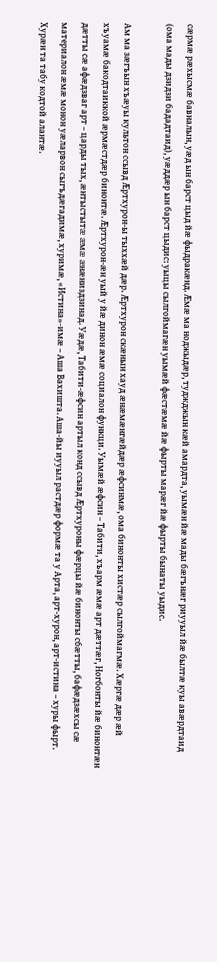сæрмæ рæхысмæ бавналын, уæд ын барст цыд йæ фыдракæнд. Ӕмæ ма ноджыдæр, туджджын кæй амардта, уымæн йæ мады бæгънæг риууыл йæ былтæ куы авæрдтаид (ома мады дзидзи бададтаид), уæддæр ын барст цыдис: уыцы сылгоймагæн уымæй фæстæмæ йæ фырты марæг йæ фырты бынаты уыдис.

Ам ма зæгъын хъæуы культон ссывд Ӕртхурон-ы тыххæй дæр. Ӕртхурон скæнын хауд æнæмæнгæйдæр æфсинмæ, ома бинонты хистæр сылгоймагмæ. Хæргæ дæр æй хъуамæ бакодтаиккой æрмæстдæр бинонтæ. Ӕртхурон-æн уый у йæ динон æмæ социалон функци. Уымæй æфсин – Табити, хъарм æмæ арт дæттæг, Ногбонты йæ бинонтæн дæтты сæ афæдзваг арт – царды тых, æнтыстытæ æмæ æнæниздзинад. Уæдæ, Табити-æфсин артыл конд ссывд Ӕртхуроны фæрцы йæ бинонты сбæтты, бафæдзæхсы сæ материалон æмæ монон уæларвон сыгъдæгадимæ, хуримæ, «Истина»-имæ – Аша Вахишта. Аша-йы иууыл растдæр формæ та у Арта, арт-хурон, арт-истина – хуры фырт. Хурæн та табу кодтой алантæ.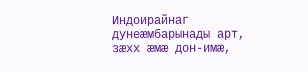Индоирайнаг дунеæмбарынады арт, зæхх æмæ дон-имæ,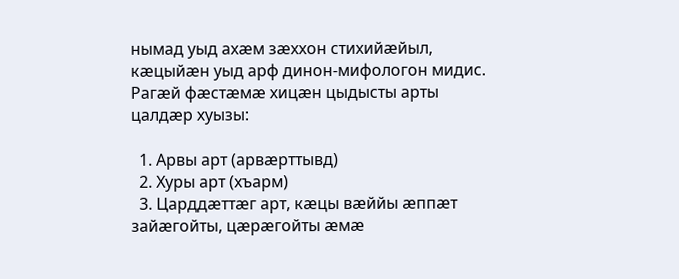нымад уыд ахæм зæххон стихийæйыл, кæцыйæн уыд арф динон-мифологон мидис. Рагæй фæстæмæ хицæн цыдысты арты цалдæр хуызы:

  1. Арвы арт (арвæрттывд)
  2. Хуры арт (хъарм)
  3. Царддæттæг арт, кæцы вæййы æппæт зайæгойты, цæрæгойты æмæ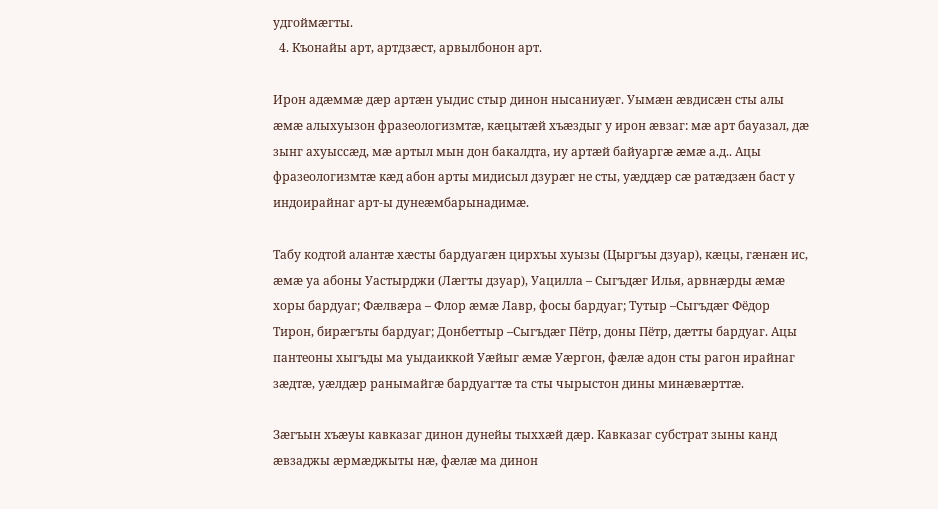удгоймæгты.
  4. Къонайы арт, артдзæст, арвылбонон арт.

Ирон адæммæ дæр артæн уыдис стыр динон нысаниуæг. Уымæн æвдисæн сты алы æмæ алыхуызон фразеологизмтæ, кæцытæй хъæздыг у ирон æвзаг: мæ арт бауазал, дæ зынг ахуыссæд, мæ артыл мын дон бакалдта, иу артæй байуаргæ æмæ а.д.. Ацы фразеологизмтæ кæд абон арты мидисыл дзурæг не сты, уæддæр сæ ратæдзæн баст у индоирайнаг арт-ы дунеæмбарынадимæ.

Табу кодтой алантæ хæсты бардуагæн цирхъы хуызы (Цыргъы дзуар), кæцы, гæнæн ис, æмæ уа абоны Уастырджи (Лæгты дзуар), Уацилла – Сыгъдæг Илья, арвнæрды æмæ хоры бардуаг; Фæлвæра – Флор æмæ Лавр, фосы бардуаг; Тутыр –Сыгъдæг Фёдор Тирон, бирæгъты бардуаг; Донбеттыр –Сыгъдæг Пётр, доны Пётр, дæтты бардуаг. Ацы пантеоны хыгъды ма уыдаиккой Уæйыг æмæ Уæргон, фæлæ адон сты рагон ирайнаг зæдтæ, уæлдæр ранымайгæ бардуагтæ та сты чырыстон дины минæвæрттæ.

Зæгъын хъæуы кавказаг динон дунейы тыххæй дæр. Кавказаг субстрат зыны канд æвзаджы æрмæджыты нæ, фæлæ ма динон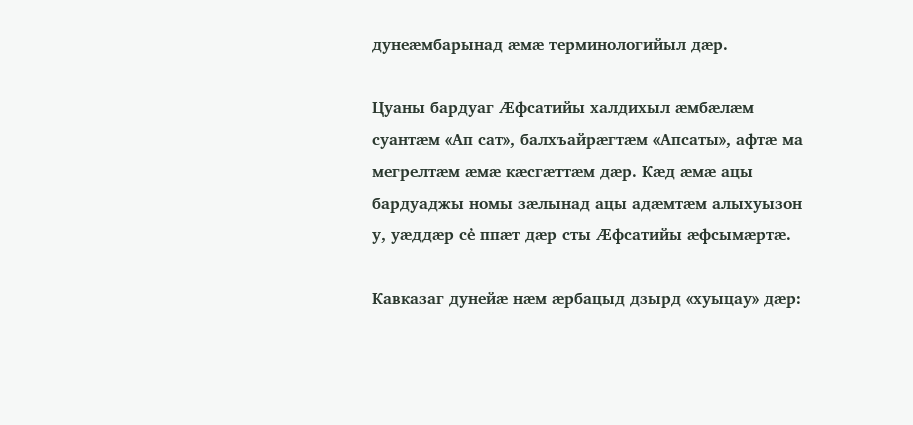дунеæмбарынад æмæ терминологийыл дæр.

Цуаны бардуаг Ӕфсатийы халдихыл æмбæлæм суантæм «Ап сат», балхъайрæгтæм «Апсаты», афтæ ма мегрелтæм æмæ кæсгæттæм дæр. Кæд æмæ ацы бардуаджы номы зæлынад ацы адæмтæм алыхуызон у, уæддæр се̓ ппæт дæр сты Ӕфсатийы æфсымæртæ.

Кавказаг дунейæ нæм æрбацыд дзырд «хуыцау» дæр: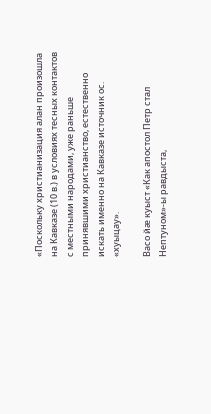«Поскольку христианизация алан произошла на Кавказе (10 в.) в условиях тесных контактов с местными народами, уже раньше принявшими христианство, естественно искать именно на Кавказе источник ос. «хуыцау».

Васо йæ куыст «Как апостол Петр стал Нептуном»-ы равдыста,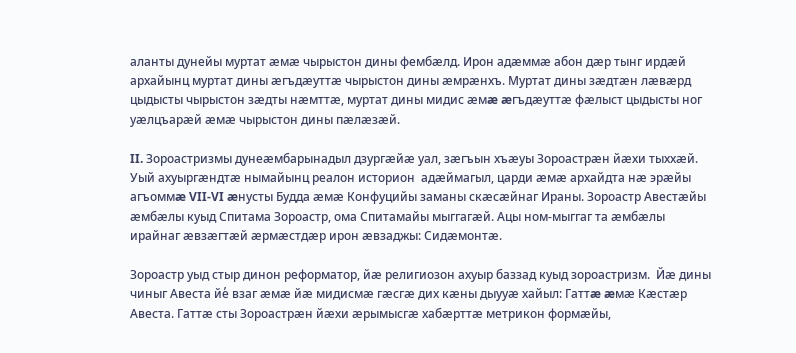аланты дунейы муртат æмæ чырыстон дины фембæлд. Ирон адæммæ абон дæр тынг ирдæй архайынц муртат дины æгъдæуттæ чырыстон дины æмрæнхъ. Муртат дины зæдтæн лæвæрд цыдысты чырыстон зæдты нæмттæ, муртат дины мидис æмæ æгъдæуттæ фæлыст цыдысты ног уæлцъарæй æмæ чырыстон дины пæлæзæй.

II. Зороастризмы дунеæмбарынадыл дзургæйæ уал, зæгъын хъæуы Зороастрæн йæхи тыххæй. Уый ахуыргæндтæ нымайынц реалон историон  адæймагыл, царди æмæ архайдта нæ эрæйы агъоммæ VII-VI æнусты Будда æмæ Конфуцийы заманы скæсæйнаг Ираны. Зороастр Авестæйы æмбæлы куыд Спитама Зороастр, ома Спитамайы мыггагæй. Ацы ном-мыггаг та æмбæлы ирайнаг æвзæгтæй æрмæстдæр ирон æвзаджы: Сидæмонтæ.

Зороастр уыд стыр динон реформатор, йæ религиозон ахуыр баззад куыд зороастризм.  Йæ дины чиныг Авеста йе̓ взаг æмæ йæ мидисмæ гæсгæ дих кæны дыууæ хайыл: Гаттæ æмæ Кæстæр Авеста. Гаттæ сты Зороастрæн йæхи æрымысгæ хабæрттæ метрикон формæйы,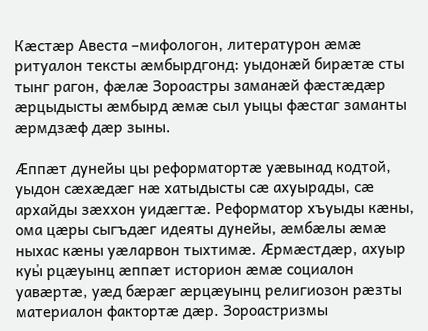Кæстæр Авеста –мифологон, литературон æмæ ритуалон тексты æмбырдгонд: уыдонæй бирæтæ сты тынг рагон, фæлæ Зороастры заманæй фæстæдæр æрцыдысты æмбырд æмæ сыл уыцы фæстаг заманты æрмдзæф дæр зыны.

Ӕппæт дунейы цы реформатортæ уæвынад кодтой, уыдон сæхæдæг нæ хатыдысты сæ ахуырады, сæ архайды зæххон уидæгтæ. Реформатор хъуыды кæны, ома цæры сыгъдæг идеяты дунейы, æмбæлы æмæ ныхас кæны уæларвон тыхтимæ. Ӕрмæстдæр, ахуыр куы̓ рцæуынц æппæт историон æмæ социалон уавæртæ, уæд бæрæг æрцæуынц религиозон рæзты материалон фактортæ дæр. Зороастризмы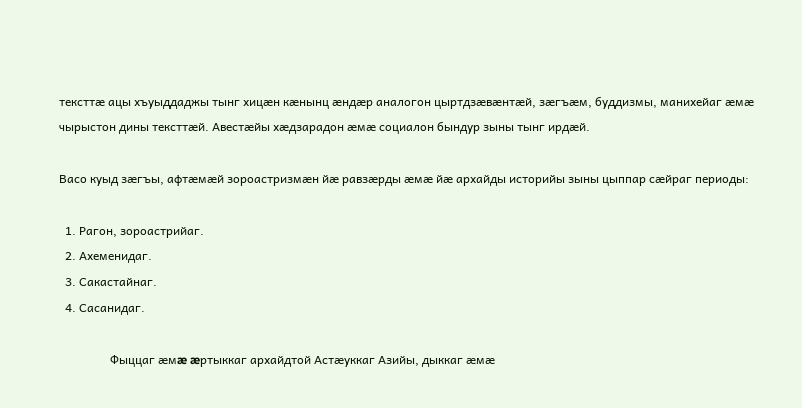тексттæ ацы хъуыддаджы тынг хицæн кæнынц æндæр аналогон цыртдзæвæнтæй, зæгъæм, буддизмы, манихейаг æмæ чырыстон дины тексттæй. Авестæйы хæдзарадон æмæ социалон бындур зыны тынг ирдæй.

Васо куыд зæгъы, афтæмæй зороастризмæн йæ равзæрды æмæ йæ архайды историйы зыны цыппар сæйраг периоды:

  1. Рагон, зороастрийаг.
  2. Ахеменидаг.
  3. Сакастайнаг.
  4. Сасанидаг.

                 Фыццаг æмæ æртыккаг архайдтой Астæуккаг Азийы, дыккаг æмæ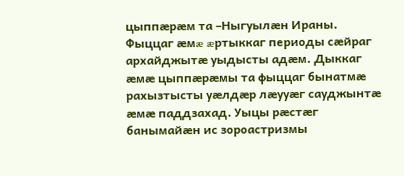цыппæрæм та –Ныгуылæн Ираны. Фыццаг æмæ æртыккаг периоды сæйраг архайджытæ уыдысты адæм. Дыккаг æмæ цыппæрæмы та фыццаг бынатмæ рахызтысты уæлдæр лæууæг сауджынтæ æмæ паддзахад. Уыцы рæстæг банымайæн ис зороастризмы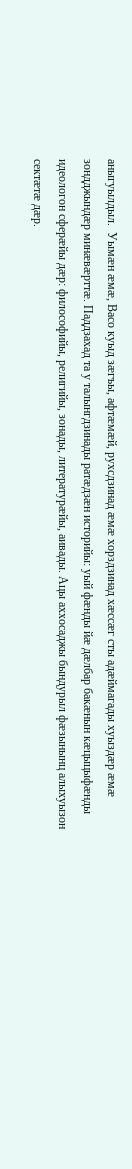аныгуылдыл.  Уымæн æмæ, Васо куыд зæгъы, афтæмæй, рухсдзинад æмæ хорздзинад хæссæг сты адæймагады хуыздæр æмæ зондджындæр минæвæрттæ. Паддзахад та у талынгдзинады ратæдзæн историйы: уый фæнды йæ дæлбар бакæнын кæцыцыфæнды идеологон сферæйы дæр: философийы, религийы, зонады, литературæйы, аивады. Ацы аххосаджы бындурыл фæзынынц алыхуызон сектæтæ дæр.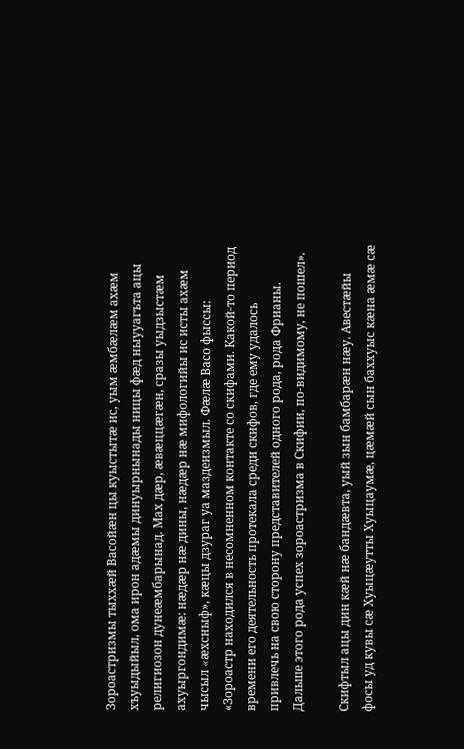Зороастризмы тыххæй Васойæн цы куыстытæ ис, уым æмбæлæм ахæм хъуыдыйыл, ома ирон адæмы динуырнынады ницы фæд ныууагъта ацы религиозон дунеæмбарынад. Мах дæр, æвæццæгæн, сразы уыдзыстæм ахуыргондимæ: нæдæр нæ дины, нæдæр нæ мифологийы ис исты ахæм чысыл «æхсныф», кæцы дзураг уа маздеизмыл. Фæлæ Васо фыссы: «Зороастр находился в несомненном контакте со скифами. Какой-то период времени его деятельность протекала среди скифов, где ему удалось привлечь на свою сторону представителей одного рода, рода Фрианы. Дальше этого рода успех зороастризма в Скифии, по-видимому, не пошел».

Скифтыл ацы дин кæй нæ бандæвта, уый зын бамбарæн нæу. Авестæйы фосы уд кувы сæ Хуыцæутты Хуыцаумæ, цæмæй сын баххуыс кæна æмæ сæ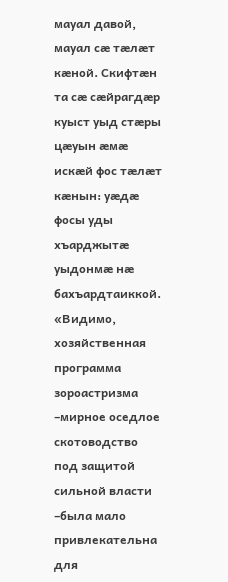мауал давой, мауал сæ тæлæт кæной. Скифтæн та сæ сæйрагдæр куыст уыд стæры цæуын æмæ искæй фос тæлæт кæнын: уæдæ фосы уды хъарджытæ уыдонмæ нæ бахъардтаиккой. «Видимо, хозяйственная программа зороастризма –мирное оседлое скотоводство под защитой сильной власти –была мало привлекательна для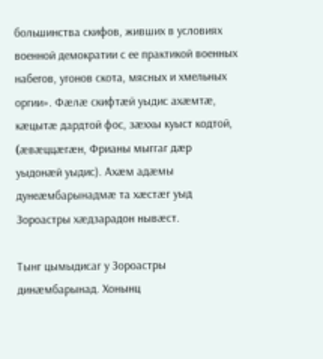большинства скифов, живших в условиях военной демократии с ее практикой военных набегов, угонов скота, мясных и хмельных оргии». Фæлæ скифтæй уыдис ахæмтæ, кæцытæ дардтой фос, зæххы куыст кодтой, (æвæццæгæн, Фрианы мыггаг дæр уыдонæй уыдис). Ахæм адæмы дунеæмбарынадмæ та хæстæг уыд Зороастры хæдзарадон нывæст.

Тынг цымыдисаг у Зороастры динæмбарынад. Хонынц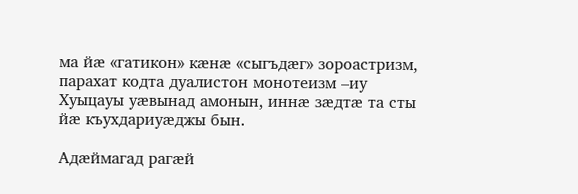ма йæ «гатикон» кæнæ «сыгъдæг» зороастризм, парахат кодта дуалистон монотеизм –иу Хуыцауы уæвынад амонын, иннæ зæдтæ та сты йæ къухдариуæджы бын.

Адæймагад рагæй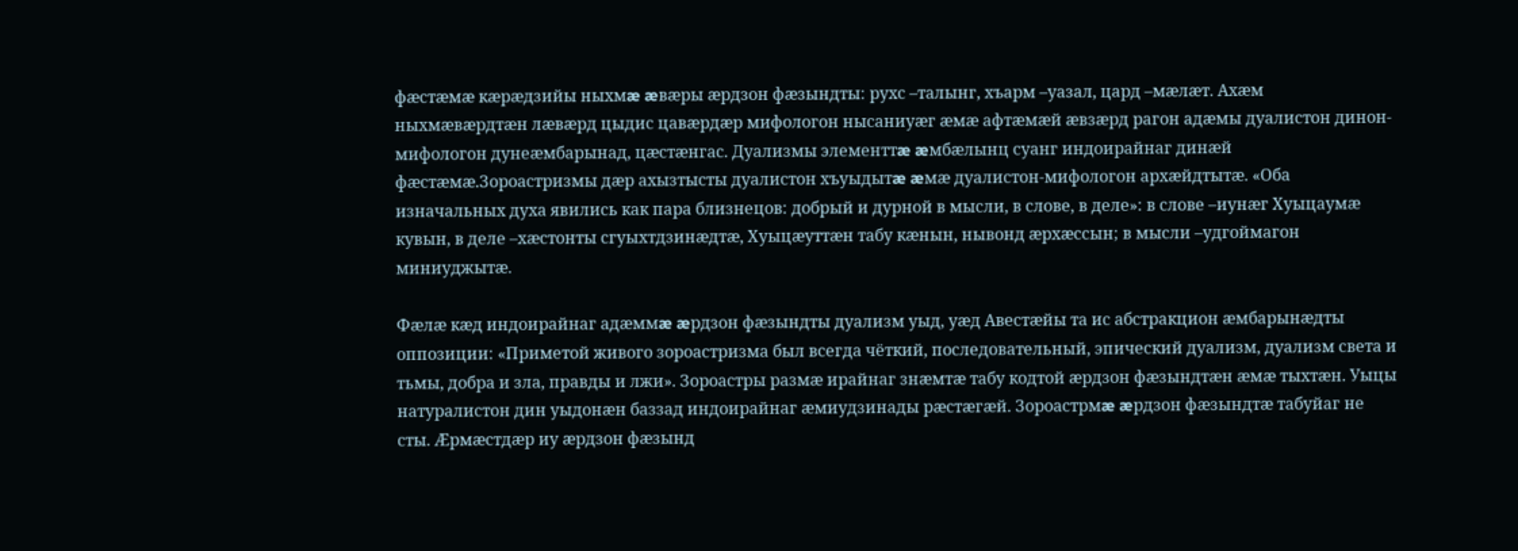фæстæмæ кæрæдзийы ныхмæ æвæры æрдзон фæзындты: рухс –талынг, хъарм –уазал, цард –мæлæт. Ахæм ныхмæвæрдтæн лæвæрд цыдис цавæрдæр мифологон нысаниуæг æмæ афтæмæй æвзæрд рагон адæмы дуалистон динон-мифологон дунеæмбарынад, цæстæнгас. Дуализмы элементтæ æмбæлынц суанг индоирайнаг динæй фæстæмæ.Зороастризмы дæр ахызтысты дуалистон хъуыдытæ æмæ дуалистон-мифологон архæйдтытæ. «Оба изначальных духа явились как пара близнецов: добрый и дурной в мысли, в слове, в деле»: в слове –иунæг Хуыцаумæ кувын, в деле –хæстонты сгуыхтдзинæдтæ, Хуыцæуттæн табу кæнын, нывонд æрхæссын; в мысли –удгоймагон миниуджытæ.

Фæлæ кæд индоирайнаг адæммæ æрдзон фæзындты дуализм уыд, уæд Авестæйы та ис абстракцион æмбарынæдты оппозиции: «Приметой живого зороастризма был всегда чёткий, последовательный, эпический дуализм, дуализм света и тьмы, добра и зла, правды и лжи». Зороастры размæ ирайнаг знæмтæ табу кодтой æрдзон фæзындтæн æмæ тыхтæн. Уыцы натуралистон дин уыдонæн баззад индоирайнаг æмиудзинады рæстæгæй. Зороастрмæ æрдзон фæзындтæ табуйаг не сты. Ӕрмæстдæр иу æрдзон фæзынд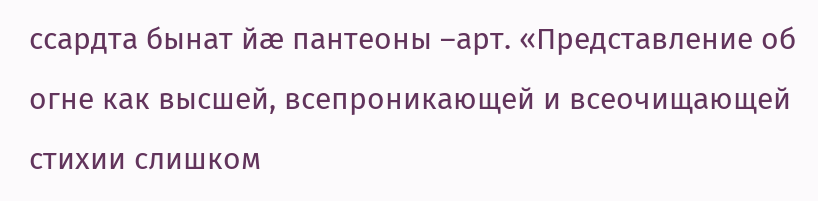ссардта бынат йæ пантеоны –арт. «Представление об огне как высшей, всепроникающей и всеочищающей  стихии слишком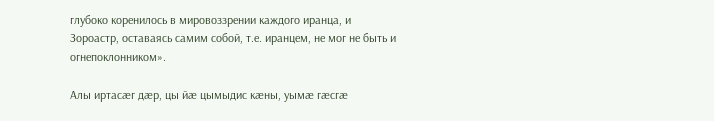глубоко коренилось в мировоззрении каждого иранца, и Зороастр, оставаясь самим собой, т.е. иранцем, не мог не быть и огнепоклонником».

Алы иртасæг дæр, цы йæ цымыдис кæны, уымæ гæсгæ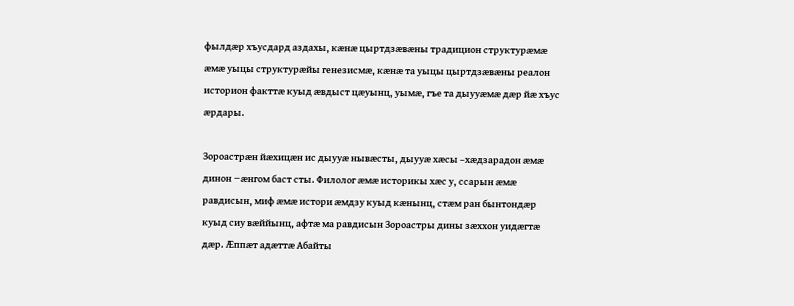фылдæр хъусдард аздахы, кæнæ цыртдзæвæны традицион структурæмæ æмæ уыцы структурæйы генезисмæ, кæнæ та уыцы цыртдзæвæны реалон историон факттæ куыд æвдыст цæуынц, уымæ, гъе та дыууæмæ дæр йæ хъус æрдары.

Зороастрæн йæхицæн ис дыууæ нывæсты, дыууæ хæсы –хæдзарадон æмæ динон –æнгом баст сты. Филолог æмæ историкы хæс у, ссарын æмæ равдисын, миф æмæ истори æмдзу куыд кæнынц, стæм ран бынтондæр куыд сиу вæййынц, афтæ ма равдисын Зороастры дины зæххон уидæгтæ дæр. Ӕппæт адæттæ Абайты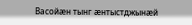Васойæн тынг æнтыстджынæй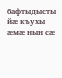бафтыдысты йæ къухы æмæ нын сæ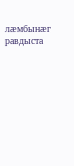лæмбынæг равдыста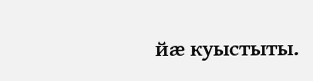йæ куыстыты.